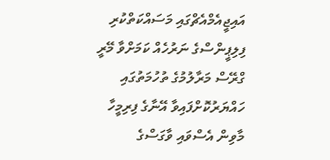އައިޖީއެމްއެޗްގައި މަސައްކަތްކުރި ފިލިޕީންސްގެ ނަރުހެއް ކަމަށްވާ މޭރީ ގްރޭސް މަރާލުމުގެ ތުހުމަތުގައި ހައްޔަރުކޮށްފައިވާ އޭނާގެ ފިރިމީހާ މާވިން އެސްވައި ވާގަސްގެ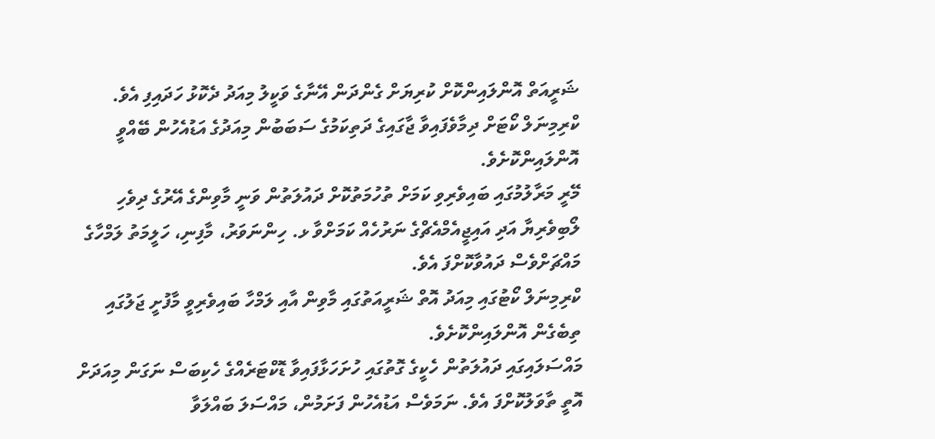ޝަރީއަތް އޮންލައިންކޮށް ކުރިޔަށް ގެންދަން އޭނާގެ ވަކީލު މިއަދު ދެކޮޅު ހަދައިފި އެވެ.
ކްރިމިނަލް ކޯޓަށް ދިމާވެފައިވާ ޖާގައިގެ ދަތިކަމުގެ ސަބަބުން މިއަދުގެ އަޑުއެހުން ބޭއްވީ އޮންލައިންކޮށެވެ.
މޭރީ މަރާލުމުގައި ބައިވެރިވި ކަމަށް ތުހުމަތުކޮށް ދައުލަތުން ވަނީ މާވިންގެ އޭރުގެ ދިވެހި ލޯބިވެރިޔާ އަދި އައިޖީއެމްއެޗްގެ ނަރުހެއް ކަމަށްވާ ޅ. ހިންނަވަރު، މާފިނި، ހަލީމަތު ލަމްހާގެ މައްޗަށްވެސް ދައުވާކޮށްފަ އެވެ.
ކްރިމިނަލް ކޯޓުގައި މިއަދު އޮތް ޝަރީއަތުގައި މާވިން އާއި ލަމްހާ ބައިވެރިވީ މާފުށީ ޖަލުގައި ތިބެގެން އޮންލައިންކޮށެވެ.
މައްސަލައިގައި ދައުލަތުން ހެކީގެ ގޮތުގައި ހުށަހަޅާފައިވާ ޑޮކްޓަރެއްގެ ހެކިބަސް ނަގަން މިއަދަށް އޮތީ ތާވަލުކޮށްފަ އެވެ. ނަމަވެސް އަޑުއެހުން ފަށަމުން، މައްސަލަ ބައްލަވާ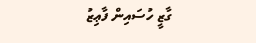ގާޒީ ހުސައިން ފާޢިޒު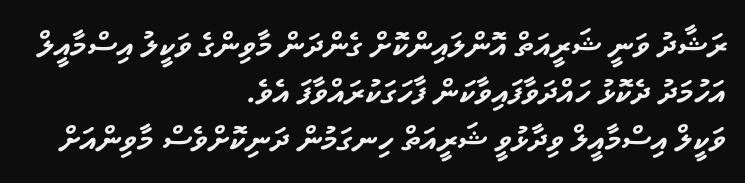ރަޝާދު ވަނީ ޝަރީއަތް އޮންލައިންކޮށް ގެންދަން މާވިންގެ ވަކީލު އިސްމާއީލް އަހުމަދު ދެކޮޅު ހައްދަވާފައިވާކަން ފާހަގަކުރައްވާފަ އެވެ.
ވަކީލް އިސްމާއީލް ވިދާޅުވީ ޝަރީއަތް ހިނގަމުން ދަނިކޮށްވެސް މާވިންއަށް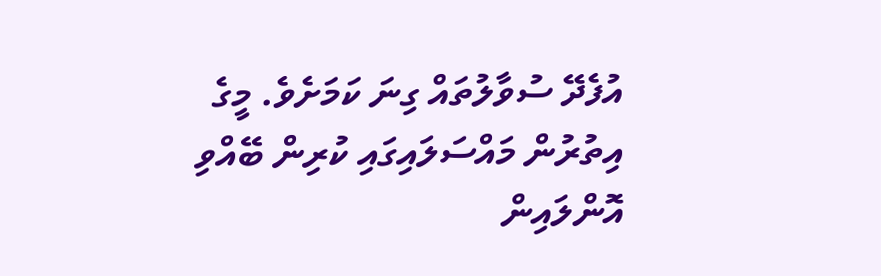އުފެދޭ ސުވާލުތައް ގިނަ ކަމަށެވެ. މީގެ އިތުރުން މައްސަލައިގައި ކުރިން ބޭއްވި އޮންލައިން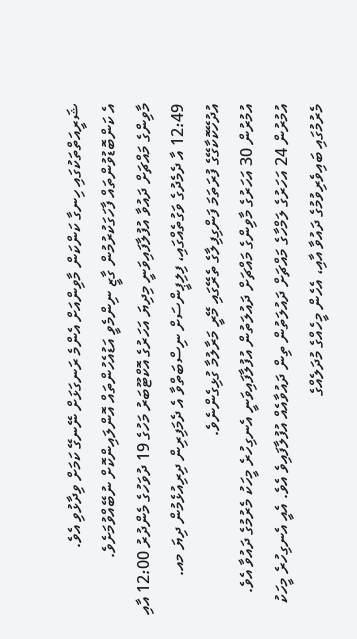ޝަރީއަތްތަކުގައި ހިނގާ ކަންކަން މާވިންއަށް އެންމެ ރަނގަޅަށް ނޭނގޭ ކަމަށް ވިދާޅުވި އެވެ.
އެ ކަންބޮޑުވުންތައް ފާހަގަކުރުމުން ގާޒީ ނިންމެވީ އަޑުއެހުންތައް އޮންލައިންކޮށް ނުބޭއްވުމަށެވެ.
މާވިންގެ މައްޗަށް ދައުވާ އުފުލާފައިވަނީ މިދިޔަ އަހަރުގެ އޮކްޓޫބަރު މަހުގެ 19 ދުވަހުގެ މެންދުރު 12:00 އާއި 12:49 އާ ދެމެދުގެ ވަގުތެއްގައި، ފިލިޕީންސަށް ނިސްބަތްވާ އެ ދެމަފިރިން ދިރިއުޅެމުން ދިޔަ މއ. އުދުހޭކޮކާގޭގެ ފުރަތަމަ ފަންގިފިލާގެ ތެރޭގައި މޭރީ މަރާލުމާ ގުޅިގެންނެވެ.
އުމުރުން 30 އަހަރުގެ މާވިންގެ މައްޗަށް ދައުލަތުން އުފުލާފައިވަނީ އެނގިހުރެ މީހަކު މެރުމުގެ ދައުވާ އެވެ.
އުމުރުން 24 އަހަރުގެ ލަމްހާގެ މައްޗަށް ދައުލަތުން ތިން ދައުވާއެއް އުފުލާފައިވެ އެވެ. އެއީ އެނގިހުރެ މީހަކު މެރުމުގައި ބައިވެރިވުމުގެ ދައުވާ އާއި، އެހެން މީހެއްގެ މުދަލެއްގެ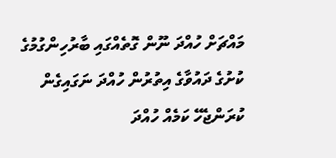މައްޗަށް ހުއްދަ ނޫން ގޮތެއްގައި ބާރުހިންގުމުގެ ކުށުގެ ދައުވާގެ އިތުރުން ހުއްދަ ނަގައިގެން ކުރަންޖެހޭ ކަމެއް ހުއްދަ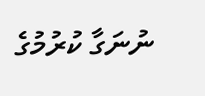ނުނަގާ ކުރުމުގެ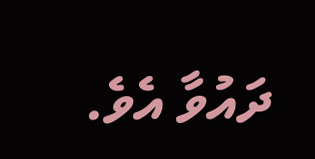ދައުވާ އެވެ.